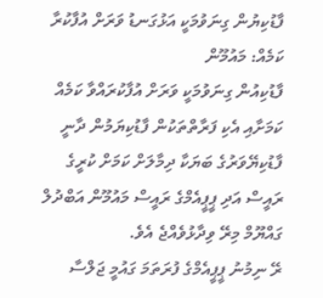ފާޑުކިޔުން ގިނަވުމަކީ އަޅުގަނޑު ވަރަށް އުފާކުރާ ކަމެއް: މައުމޫން
ފާޑުކިއުން ގިނަވުމަކީ ވަރަށް އުފާކުރައްވާ ކަމެއް ކަމަށާއި އެކި ފަރާތްތަކުން ފާޑުކިޔަމުން ދާނީ ފާޑުކިޔޭވަރުގެ ބަޔަކާ ދިމާލަށް ކަމަށް ކުރީގެ ރައީސް އަދި ޕީޕީއެމްގެ ރައީސް މައުމޫން އަބްދުލް ގައްޔޫމް މިރޭ ވިދާޅުވެއްޖެ އެވެ.
ރޭ ނިމުނު ޕީޕީއެމްގެ ފުރަތަމަ ގައުމީ ޖަލްސާ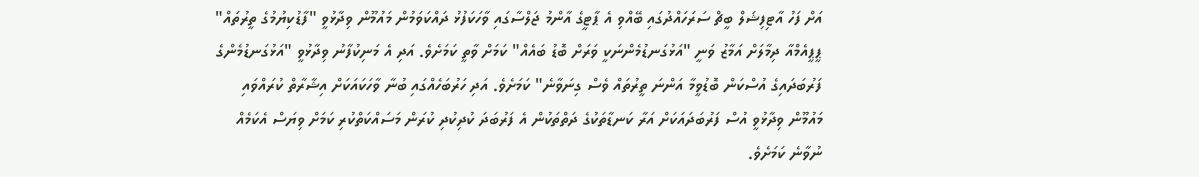އަށް ފަހު އާޓިފިޝަލް ބީޗް ސަރަހައްދުގައި ބޭއްވި އެ ޕާޓީގެ އާންމު ޖަލްސާގައި ވާހަކަފުޅު ދައްކަވަމުން މައުމޫން ވިދާޅުވީ "ފާޑުކިޔުމުގެ ތީރުތައް" ޕީޕީއެމްއާ ދިމާލަށް އަމާޒު ވަނީ "އަޅުގަނޑުމެންނަކީ ވަރަށް ބޮޑު ބައެއް" ކަމަށް ވާތީ ކަމަށެވެ. އަދި އެ މަނިކުފާނު ވިދާޅުވީ "އަޅުގަނޑުމެންގެ ފަރުބަދައިގެ އުސްކަން ބޮޑުވީމާ އަންނަ ތީރުތައް ވެސް ގިނަވާނެ" ކަމަށެވެ. އަދި ހަރުބަހެއްގައި ބުނާ ވާހަކައަކަށް އިޝާރާތް ކުރައްވައި މައުމޫން ވިދާޅުވީ އުސް ފަރުބަދައަކަށް އަރާ ކަނޑާތަކުގެ ދަތްތަކުން އެ ފަރުބަދަ ކުދިކުދި ކުރަން މަސައްކަތްކުރި ކަމަށް ވިޔަސް އެކަމެއް ނުވާނެ ކަމަށެވެ.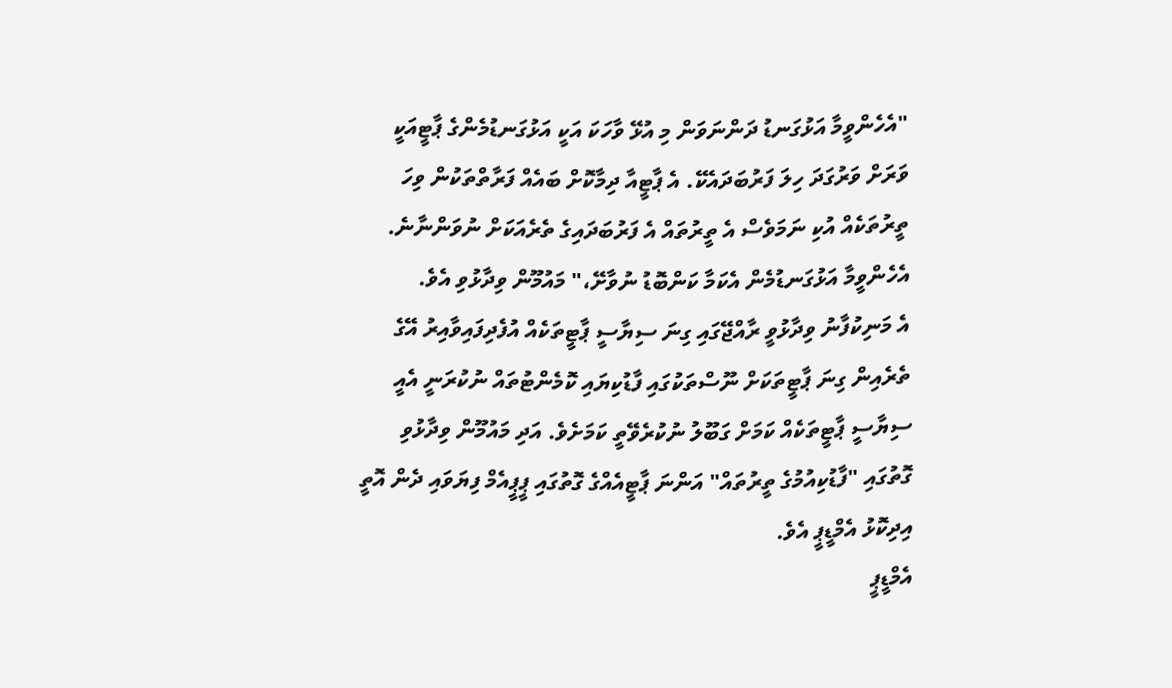"އެހެންވީމާ އަޅުގަނޑު ދަންނަވަން މި އުޅޭ ވާހަކަ އަކީ އަޅުގަނޑުމެންގެ ޕާޓީއަކީ ވަރަށް ވަރުގަދަ ހިލަ ފަރުބަދައެކޭ. އެ ޕާޓީއާ ދިމާކޮށް ބައެއް ފަރާތްތަކުން ވިހަ ތީރުތަކެއް އުކި ނަމަވެސް އެ ތީރުތައް އެ ފަރުބަދައިގެ ތެރެއަކަށް ނުވަންނާނެ. އެހެންވީމާ އަޅުގަނޑުމެން އެކަމާ ކަންބޮޑު ނުވާށޭ،" މައުމޫން ވިދާޅުވި އެވެ.
އެ މަނިކުފާނު ވިދާޅުވީ ރާއްޖޭގައި ގިނަ ސިޔާސީ ޕާޓީތަކެއް އުފެދިފައިވާއިރު އޭގެ ތެރެއިން ގިނަ ޕާޓީތަކަށް ނޫސްތަކުގައި ފާޑުކިޔައި ކޮމެންޓުތައް ނުކުރަނީ އެއީ ސިޔާސީ ޕާޓީތަކެއް ކަމަށް ގަބޫލު ނުކުރެވޭތީ ކަމަށެވެ. އަދި މައުމޫން ވިދާޅުވި ގޮތުގައި "ފާޑުކިއުމުގެ ތީރުތައް" އަންނަ ޕާޓީއެއްގެ ގޮތުގައި ޕީޕީއެމް ފިޔަވައި ދެން އޮތީ އިދިކޮޅު އެމްޑީޕީ އެވެ.
އެމްޑީޕީ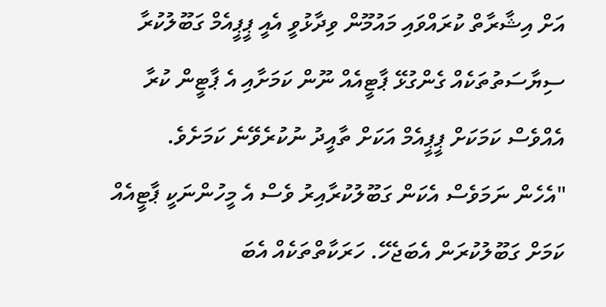އަށް އިޝާރާތް ކުރައްވައި މައުމޫން ވިދާޅުވީ އެއީ ޕީޕީއެމް ގަބޫލުކުރާ ސިޔާސަތުތަކެއް ގެންގުޅޭ ޕާޓީއެއް ނޫން ކަމަށާއި އެ ޕާޓީން ކުރާ އެއްވެސް ކަމަކަށް ޕީޕީއެމް އަކަށް ތާއީދު ނުކުރެވޭނެ ކަމަށެވެ.
"އެހެން ނަމަވެސް އެކަން ގަބޫލުކުރާއިރު ވެސް އެ މީހުންނަކީ ޕާޓީއެއް ކަމަށް ގަބޫލުކުރަން އެބަޖެހޭ. ހަރަކާތްތަކެއް އެބަ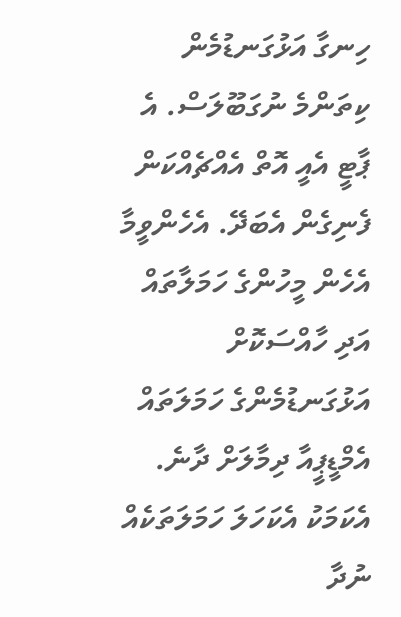ހިނގާ އަޅުގަނޑުމެން ކިތަންމެ ނުގަބޫލަސް. އެ ޕާޓީ އެއީ އޮތް އެއްޗެއްކަން ފެނިގެން އެބަދޭ. އެހެންވީމާ އެހެން މީހުންގެ ހަމަލާތައް އަދި ހާއްސަކޮށް އަޅުގަނޑުމެންގެ ހަމަލަތައް އެމްޑީޕީއާ ދިމާލަށް ދާނެ. އެކަމަކު އެކަހަލަ ހަމަލަތަކެއް ނުދާ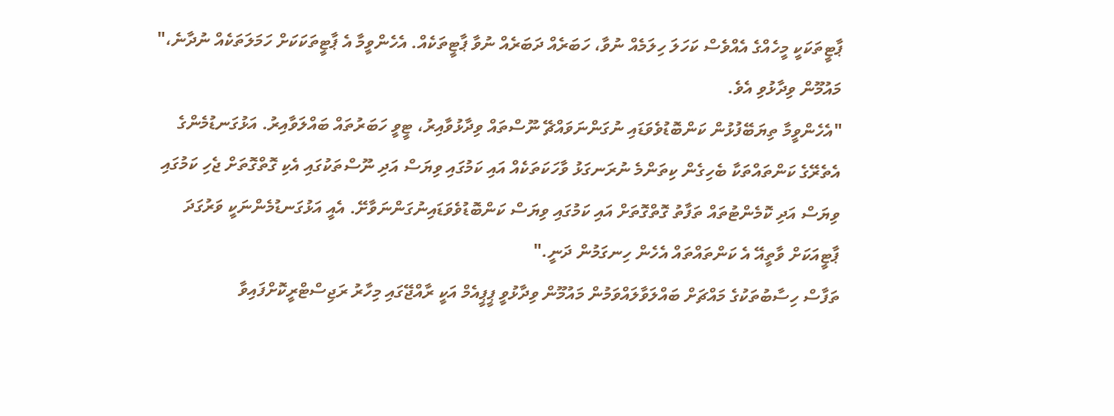ޕާޓީތަކަކީ މީހެއްގެ އެއްވެސް ކަހަލަ ހިލަމެއް ނުވާ، ހަބަރެއް ދަބަރެއް ނުވާ ޕާޓީތަކެއް. އެހެންވީމާ އެ ޕާޓީތަކަކަށް ހަމަލަތަކެއް ނުދާނެ،" މައުމޫން ވިދާޅުވި އެވެ.
"އެހެންވީމާ ތިޔަބޭފުޅުން ކަންބޮޑުވެވަޑައި ނުގަންނަވައްޗޭ ނޫސްތައް ވިދާޅުވާއިރު، ޓީވީ ހަބަރުތައް ބައްލަވާއިރު. އަޅުގަނޑުމެންގެ އެތެރޭގެ ކަންތައްތަކާ ބެހިގެން ކިތަންމެ ނުރަނގަޅު ވާހަކަތަކެއް އައި ކަމުގައި ވިޔަސް އަދި ނޫސްތަކުގައި އެކި ގޮތްގޮތަށް ޖެހި ކަމުގައި ވިޔަސް އަދި ކޮމެންޓުތައް ތަފާތު ގޮތްގޮތަށް އައި ކަމުގައި ވިޔަސް ކަންބޮޑުވެވަޑައިނުގަންނަވާށޭ. އެއީ އަޅުގަނޑުމެންނަކީ ވަރުގަދަ ޕާޓީއަކަށް ވާތީއޭ އެ ކަންތައްތައް އެހެން ހިނގަމުން ދަނީ."
ތަފާސް ހިސާބުތަކުގެ މައްޗަށް ބައްލަވާލައްވަމުން މައުމޫން ވިދާޅުވީ ޕީޕީއެމް އަކީ ރާއްޖޭގައި މިހާރު ރަޖިސްޓްރީކޮށްފައިވާ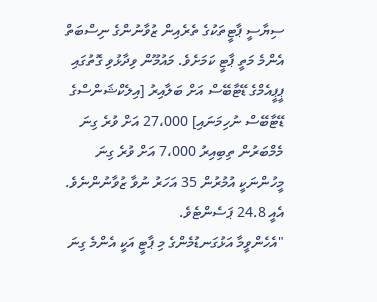ސިޔާސީ ޕާޓީތަކުގެ ތެރެއިން ޒުވާނުންގެ ނިސްބަތް އެންމެ މަތީ ޕާޓީ ކަމަށެވެ. މައުމޫން ވިދާޅުވި ގޮތުގައި ޕީޕީއެމްގެ ޑޭޓާބޭސް އަށް ބަލާއިރު [އިލެކްޝަންސްގެ ޑޭޓާބޭސް ނުހިމަނައި] 27،000 އަށް ވުރެ ގިނަ މެމްބަރުން ތިބިއިރު 7،000 އަށް ވުރެ ގިނަ މީހުންނަކީ އުމުރުން 35 އަހަރު ނުވާ ޒުވާނުންނެވެ. އެއީ 24.8 ޕަސެންޓެވެ.
"އެހެންވީމާ އަޅުގަނޑުމެންގެ މި ޕާޓީ އަކީ އެންމެ ގިނަ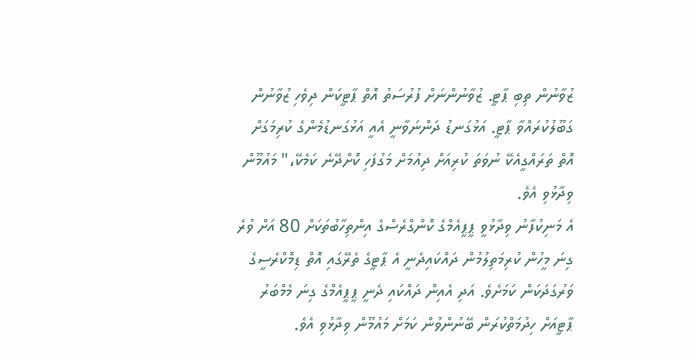ޒުވާނުން ތިބި ޕާޓީ. ޒުވާނުންނަށް ފުރުސަތު އޮތް ޕާޓީކަން ދިވެހި ޒުވާނުން ގަބޫލުކުރައްވާ ޕާޓީ. އަޅުގަނޑު ދަންނަވާނީ އެއީ އަޅުގަނޑުމެންގެ ކުރިމަގަށް އޮތް ތަރައްގީއެކޭ ނުވަތަ ކުރިއަށް ދިއުމަށް މަގުފަހި ކޮށްދޭނެ ކަމެކޭ،" މައުމޫން ވިދާޅުވި އެވެ.
އެ މަނިކުފާނު ވިދާޅުވީ ޕީޕީއެމްގެ ކޮންގްރެސްގެ އިންތިހާބުތަކަށް 80 އަށް ވުރެ ގިނަ މީހުން ކުރިމަތިލުމުން ދައްކައިދެނީ އެ ޕާޓީގެ ތެރޭގައި އޮތް ޑިމޮކްރެސީގެ ވަރުގަދަކަން ކަމަށެވެ. އަދި އެއިން ދައްކައި ދެނީ ޕީޕީއެމްގެ ގިނަ މެމްބަރު ޕާޓީއަށް ހިދުމަތްކުރަން ބޭނުންވުން ކަމަށް މައުމޫން ވިދާޅުވި އެވެ.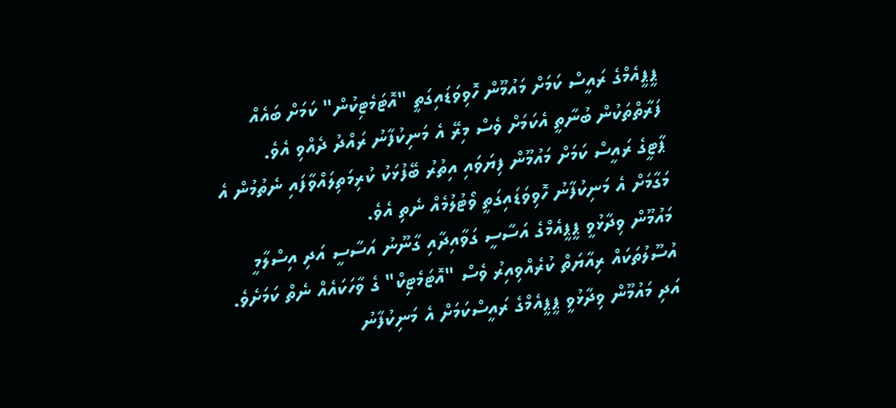ޕީޕީއެމްގެ ރައީސް ކަމަށް މައުމޫން ހޮވިވަޑައިގަތީ "އޮޓަމެޓިކުން" ކަމަށް ބައެއް ފަރާތްތަކުން ބުނާތީ އެކަމަށް ވެސް މިރޭ އެ މަނިކުފާނު ރައްދު ދެއްވި އެވެ.
ޕާޓީގެ ރައީސް ކަމަށް މައުމޫން ފިޔަވައި އިތުރު ބޭފުޅަކު ކުރިމަތިލައްވާފައި ނެތުމުން އެ މަގާމަށް އެ މަނިކުފާނު ހޮވިވަޑައިގަތީ ވޯޓުލުމެއް ނެތި އެވެ.
މައުމޫން ވިދާޅުވީ ޕީޕީއެމްގެ އަސާސީ ގަވާއިދާއި ގާނޫނު އަސާސީ އަދި އިސްލާމީ އުސޫލުތަކައް ރިއާޔަތް ކުރެއްވިއިރު ވެސް "އޮޓަމެޓިކް" ގެ ވާހަކައެއް ނެތް ކަމަށެވެ. އަދި މައުމޫން ވިދާޅުވީ ޕީޕީއެމްގެ ރައީސްކަމަށް އެ މަނިކުފާނު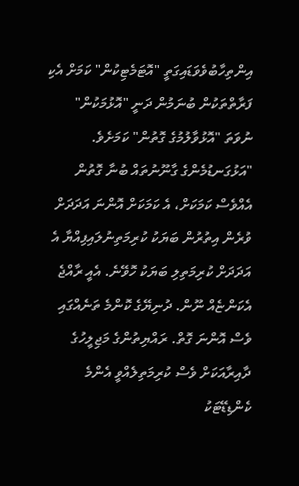އިންތިހާބުވެވަޑައިގަތީ "އޮޓަމެޓިކުން" ކަމަށް އެކި ފަރާތްތަކުން ބުނަމުން ދަނީ "އޮޅުމަކުން" ނުވަތަ "އޮޅުވާލުމުގެ ގޮތުން" ކަމަށެވެ.
"އަޅުގަނޑުމެންގެ ގާނޫނުތައް ބުނާ ގޮތުން އެއްވެސް ކަމަކަށް، އެ ކަމަކަށް އޮންނަ އަދަދަށް ވުރެން އިތުރުން ބަޔަކު ކުރިމަތިނުލައިފިއްޔާ އެ އަދަދަށް ކުރިމަތިލި ބަޔަކު ހޮވޭނެ. އެއީ ރާއްޖެ އެކަންޏެއް ނޫން. ދުނިޔޭގެ ކޮންމެ ތަނެއްގައި ވެސް އޮންނަ ގޮތް. ރައްޔިތުންގެ މަޖިލީހުގެ ދާއިރާއަކަށް ވެސް ކުރިމަތިލެއްވީ އެންމެ ކެންޑިޑޭޓަކު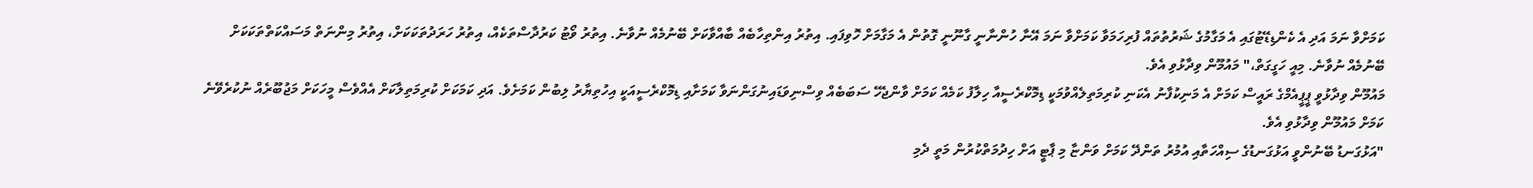ކަމަށްވާ ނަމަ އަދި އެ ކެންޑިޑޭޓުގައި އެ މަގާމުގެ ޝަރުތުތައް ފުރިހަމަވާ ކަމަށްވާ ނަމަ އޭނާ ހުންނާނީ ގާނޫނީ ގޮތުން އެ މަގާމަށް ހޮވިފައި. އިތުރު އިންތިހާބެއް ބާއްވާކަށް ބޭނުމެއް ނުވާނެ. އިތުރު ވޯޓު ކަރުދާސްތަކެއް، އިތުރު ހަރަދުތަކަކަށް، އިތުރު މިންނަތް މަސައްކަތްތަކަކަށް ބޭނުމެއް ނުވާނެ. މިއީ ހަގީގަތް،" މައުމޫން ވިދާޅުވި އެވެ.
މައުމޫން ވިދާޅުވީ ޕީޕީއެމްގެ ރައީސް ކަމަށް އެ މަނިކުފާނު އެކަނި ކުރިމަތިލެއްވުމަކީ ޑިމޮކްރެސީއާ ހިލާފު ކަމެއް ކަމަށް ވާންޖެހޭ ސަބަބެއް ވިސްނިވަޑައިނުގަންނަވާ ކަމަށާއި ޑިމޮކްރެސީއަކީ އިހުތިޔާރު ލިބުން ކަމަށެވެ. އަދި ކަމަކަށް ކުރިމަތިލާކަށް އެއްވެސް މީހަކަށް މަޖުބޫރެއް ނުކުރެވޭނެ ކަމަށް މައުމޫން ވިދާޅުވި އެވެ.
"އަޅުގަނޑު ބޭނުންވީ އަޅުގަނޑުގެ ސިއްހަތާއި އުމުރު ތަންދޭ ކަމަށް ވަންޏާ މި ޕާޓީ އަށް ހިދުމަތްކުރުން މަތީ ދެމި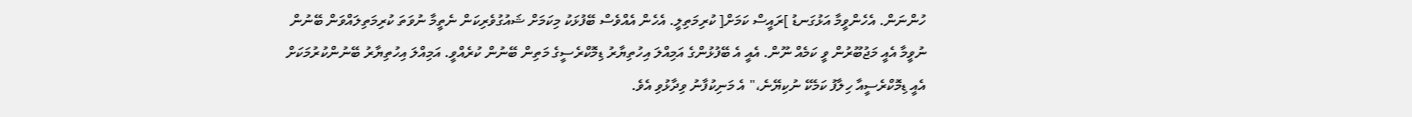ހުންނަން. އެހެންވީމާ އަޅުގަނޑު ]ރައީސް ކަމަށް[ ކުރިމަތިލީ. އެހެން އެއްވެސް ބޭފުޅަކު މިކަމަށް ޝައުގުވެރިކަން ނެތީމާ ނުވަތަ ކުރިމަތިލައްވަން ބޭނުން ނުވީމާ އެއީ މަޖުބޫރުން ވީ ކަމެއް ނޫން. އެއީ އެ ބޭފުޅުންގެ އަމިއްލަ އިހުތިޔާރު ޑިމޮކްރެސީގެ މަތިން ބޭނުން ކުރެއްވީ. އަމިއްލަ އިހުތިޔާރު ބޭނުންކުރުމަކަށް އެއީ ޑިމޮކްރެސީއާ ހިލާފު ކަމެކޭ ނުކިޔޭނެ،" އެ މަނިކުފާނު ވިދާޅުވި އެވެ.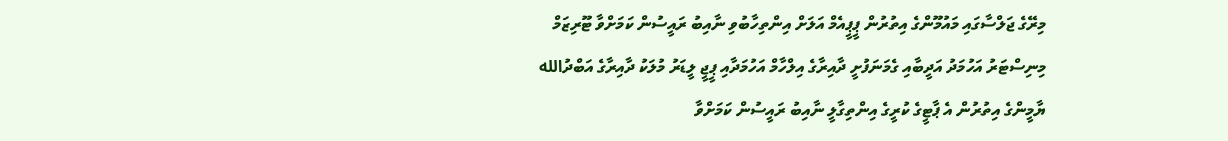މިރޭގެ ޖަލްސާގައި މައުމޫންގެ އިތުރުން ޕީޕީއެމް އަލަށް އިންތިހާބުވި ނާއިބު ރައީސުން ކަމަށްވާ ޓޫރިޒަމް މިނިސްޓަރު އަހުމަދު އަދީބާއި ގެމަނަފުށީ ދާއިރާގެ އިލްހާމް އަހުމަދާއި ޕީޖީ ލީޑަރު މުލަކު ދާއިރާގެ އަބްދުالله ޔާމީންގެ އިތުރުން އެ ޕާޓީގެ ކުރީގެ އިންތިގާލީ ނާއިބު ރައީސުން ކަމަށްވާ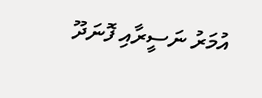އުމަރު ނަސީރާއި ފޮނަދޫ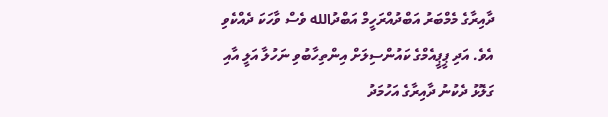ދާއިރާގެ މެމްބަރު އަބްދުއްރަހީމް އަބްދުالله ވެސް ވާހަކަ ދެއްކެވި އެވެ. އަދި ޕީޕީއެމްގެ ކައުންސިލަށް އިންތިހާބުވި ނަހުލާ އަލީ އާއި ގަލޮޅު ދެކުނު ދާއިރާގެ އަހުމަދު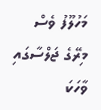މަހުލޫފު ވެސް މިރޭގެ ޖަލްސާގައި ވާހަކަ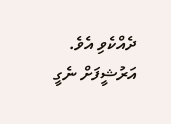ދެއްކެވި އެވެ.
އަރުޝީފަށް ނެގީ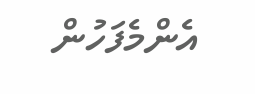އެންމެފަހުން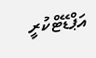އަޕްޑޭޓްކުރީ